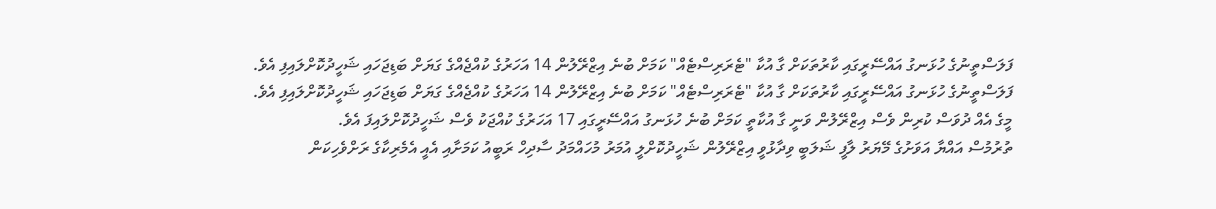ފަލަސްތީނުގެ ހުޅަނގު އައްސޭރީގައި ކާރުތަކަށް ގާ އުކާ "ޓެރަރިސްޓެއް" ކަމަށް ބުނެ އިޒްރޭލުން 14 އަހަރުގެ ކުއްޖެއްގެ ގަޔަށް ބަޑިޖަހައި ޝަހީދުކޮށްލައިފި އެވެ.
ފަލަސްތީނުގެ ހުޅަނގު އައްސޭރީގައި ކާރުތަކަށް ގާ އުކާ "ޓެރަރިސްޓެއް" ކަމަށް ބުނެ އިޒްރޭލުން 14 އަހަރުގެ ކުއްޖެއްގެ ގަޔަށް ބަޑިޖަހައި ޝަހީދުކޮށްލައިފި އެވެ.
މީގެ އެއް ދުވަސް ކުރިން ވެސް އިޒްރޭލުން ވަނީ ގާ އުކާތީ ކަމަށް ބުނެ ހުޅަނގު އައްސޭރީގައި 17 އަހަރުގެ ކުއްޖަކު ވެސް ޝަހީދުކޮށްލައިފަ އެވެ.
ތުރުމުސް އައްޔާ އަވަށުގެ މޭޔަރު ލާފީ ޝަލަބީ ވިދާޅުވީ އިޒްރޭލުން ޝަހީދުކޮށްލީ އުމަރު މުހައްމަދު ސާދިހް ރަބީއު ކަމަށާއި އެއީ އެމެރިކާގެ ރަށްވެހިކަން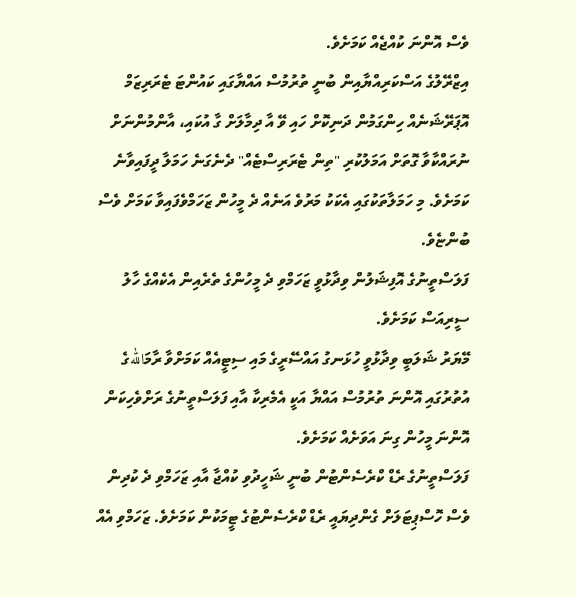ވެސް އޮންނަ ކުއްޖެއް ކަމަށެވެ.
އިޒްރޭލުގެ އަސްކަރިއްޔާއިން ބުނީ ތުރުމުސް އައްޔާގައި ކައުންޓަ ޓެރަރިޒަމް އޮޕަރޭޝަނެއް ހިންގަމުން ދަނިކޮށް ހައި ވޭ އާ ދިމާލަށް ގާ އުކައި، އާންމުންނަށް ނުރައްކާވާ ގޮތަށް އަމަލުކުރި "ތިން ޓެރަރިސްޓެއް" ދެނެގަނެ ހަމަލާ ދީފައިވާނެ ކަމަށެވެ. މި ހަމަލާތަކުގައި އެކަކު މަރުވެ އަނެއް ދެ މީހުން ޒަހަމްވެފައިވާ ކަމަށް ވެސް ބުންޏެވެ.
ފަލަސްތީނުގެ އޮފިޝަލުން ވިދާޅުވީ ޒަހަމްވި ދެ މީހުންގެ ތެރެއިން އެކެއްގެ ހާލު ސީރިއަސް ކަމަށެވެ.
މޭޔަރު ޝަލަބީ ވިދާޅުވީ ހުޅަނގު އައްސޭރީގެ މައި ސިޓީއެއް ކަމަށްވާ ރާމަاللهގެ އުތުރުގައި އޮންނަ ތުރުމުސް އައްޔާ އަކީ އެމެރިކާ އާއި ފަލަސްތީނުގެ ރަށްވެހިކަން އޮންނަ މީހުން ގިނަ އަވަށެއް ކަމަށެވެ.
ފަލަސްތީނުގެ ރެޑް ކްރެސެންޓުން ބުނީ ޝަހީދުވި ކުއްޖާ އާއި ޒަހަމްވި ދެ ކުދިން ވެސް ހޮސްޕިޓަލަށް ގެންދިޔައީ ރެޑް ކްރެސެންޓުގެ ޓީމަކުން ކަމަށެވެ. ޒަހަމްވި އެއް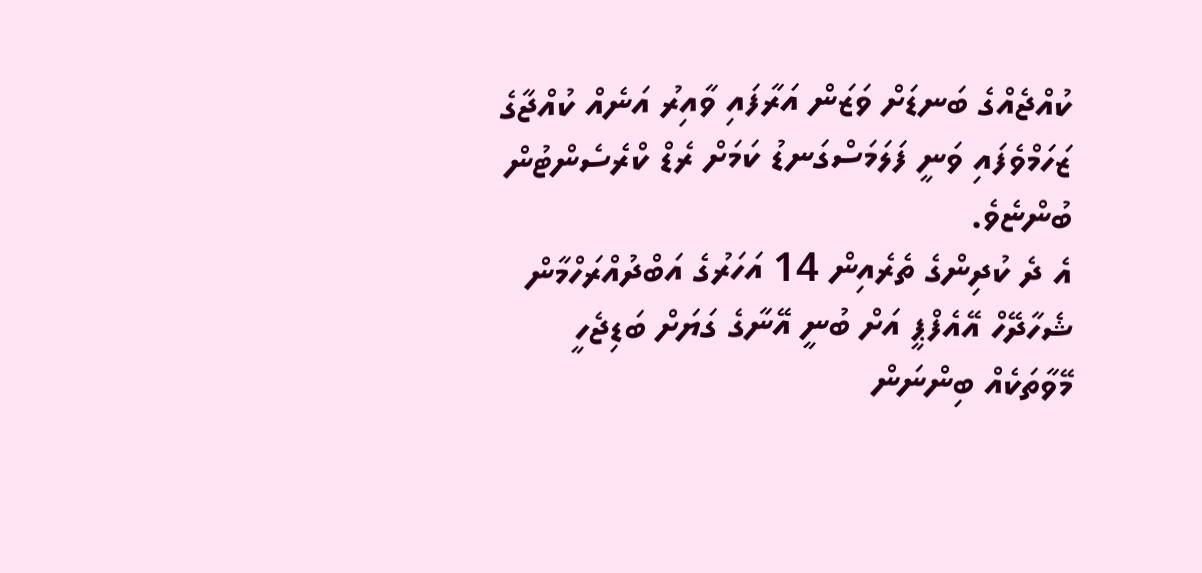ކުއްޖެއްގެ ބަނޑަށް ވަޒަން އަރާފައި ވާއިރު އަނެއް ކުއްޖާގެ ޒަހަމްވެފައި ވަނީ ފަލަމަސްގަނޑު ކަމަށް ރެޑް ކްރެސެންޓުން ބުންޏެވެ.
އެ ދެ ކުދިންގެ ތެރެއިން 14 އަހަރުގެ އަބްދުއްރަހްމާން ޝެހާދޭހް އޭއެފްޕީ އަށް ބުނީ އޭނާގެ ގަޔަށް ބަޑިޖެހީ މޭވާތަކެއް ބިންނަން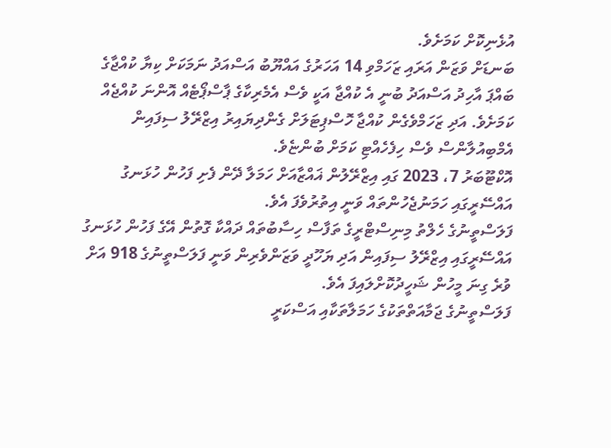އުޅެނިކޮށް ކަމަށެވެ.
ބަނޑަށް ވަޒަން އަރައި ޒަހަމްވި 14 އަހަރުގެ އައްޔޫބު އަސްއަދު ނަމަކަށް ކިޔާ ކުއްޖާގެ ބައްޕަ އާހިދު އަސްއަދު ބުނީ އެ ކުއްޖާ އަކީ ވެސް އެމެރިކާގެ ޕާސްޕޯޓެއް އޮންނަ ކުއްޖެއް ކަމަށެވެ. އަދި ޒަހަމްވެގެން ކުއްޖާ ހޮސްޕިޓަލަށް ގެންދިޔައިރު އިޒްރޭލު ސިފައިން އެމްބިއުލާންސް ވެސް ހިފެހެއްޓި ކަމަށް ބުންޏެވެ.
އޮކްޓޫބަރު 7، 2023 ގައި އިޒްރޭލުން ޣައްޒާއަށް ހަމަލާ ދޭން ފެށި ފަހުން ހުޅަނގު އައްސޭރީގައި ހަމަނުޖެހުންތައް ވަނީ އިތުރުވެފަ އެވެ.
ފަލަސްތީނުގެ ހެލްތު މިނިސްޓްރީގެ ތަފާސް ހިސާބުތައް ދައްކާ ގޮތުން އޭގެ ފަހުން ހުޅަނގު އައްސޭރީގައި އިޒްރޭލު ސިފައިން އަދި ޔަހޫދީ ވަޒަންވެރިން ވަނީ ފަލަސްތީނުގެ 918 އަށް ވުރެ ގިނަ މީހުން ޝަހީދުކޮށްލައިފަ އެވެ.
ފަލަސްތީނުގެ ޖަމާއަތްތަކުގެ ހަމަލާތަކާއި އަސްކަރީ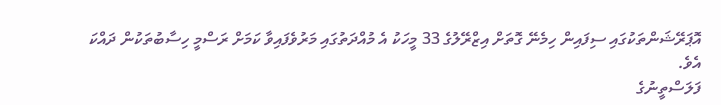އޮޕަރޭޝަންތަކުގައި ސިފައިން ހިމެނޭ ގޮތަށް އިޒްރޭލުގެ 33 މީހަކު އެ މުއްދަތުގައި މަރުވެފައިވާ ކަމަށް ރަސްމީ ހިސާބުތަކުން ދައްކަ އެވެ.
ފަލަސްތީނުގެ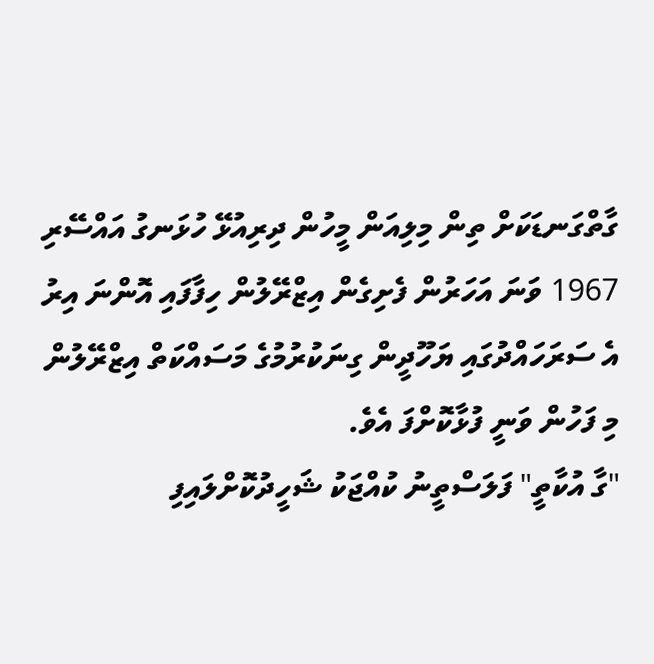ގާތްގަނޑަކަށް ތިން މިލިއަން މީހުން ދިރިއުޅޭ ހުޅަނގު އައްސޭރި 1967 ވަނަ އަހަރުން ފެށިގެން އިޒްރޭލުން ހިފާފައި އޮންނަ އިރު އެ ސަރަހައްދުގައި ޔަހޫދީން ގިނަކުރުމުގެ މަސައްކަތް އިޒްރޭލުން މި ފަހުން ވަނީ ފުޅާކޮށްފަ އެވެ.
"ގާ އުކާތީ" ފަލަސްތީނު ކުއްޖަކު ޝަހީދުކޮށްލައިފި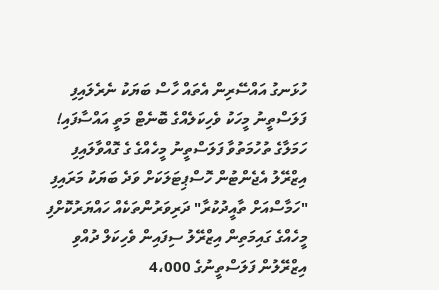ހުޅަނގު އައްސޭރިން އެތައް ހާސް ބަޔަކު ނެރެލައިފި
ފަލަސްތީނު މީހަކު ވެހިކަލެއްގެ ބޮނެޓް މަތީ އައްސާފައި!
ހަމަލާގެ ތުހުމަތުވާ ފަލަސްތީނު މީހެއްގެ ގެ ގޮއްވާލައިފި
އިޒްރޭލު އެޖެންޓުން ހޮސްޕިޓަލަކަށް ވަދެ ބަޔަކު މަރައިފި
"ހަމާސްއަށް ތާއީދުކުރާ" ދަރިވަރުންތަކެއް ހައްޔަރުކޮށްފި
މީހެއްގެ ގައިމަތިން އިޒްރޭލު ސިފައިން ވެހިކަލް ދުއްވި
އިޒްރޭލުން ފަލަސްތީނުގެ 4،000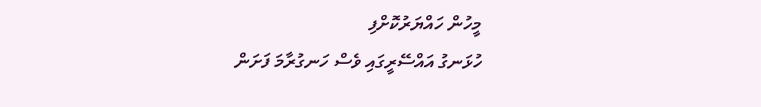މީހުން ހައްޔަރުކޮށްފި
ހުޅަނގު އައްސޭރީގައި ވެސް ހަނގުރާމަ ފަށަން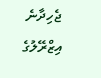ޖެހިދާނެ
އިޒްރޭލުގެ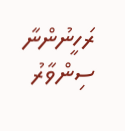ރަހީނުންނާ ސިންވާރު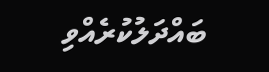ބައްދަލުކުރެއްވި